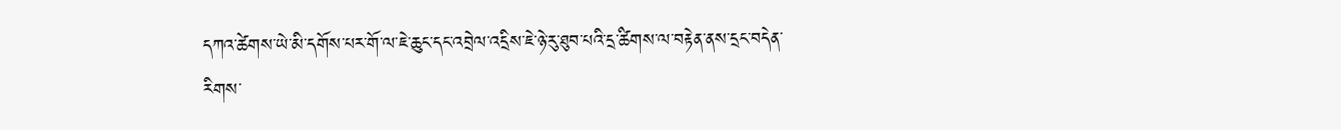དཀའ་ཚེགས་ཡེ་མི་དགོས་པར་གོ་ལ་ཇེ་ཆུང་དང་འབྲེལ་འདྲིས་ཇེ་ཉེ་རུ་ཐུབ་པའི་དྲ་ཚིགས་ལ་བརྟེན་ནས་དྲང་བདེན་རིགས་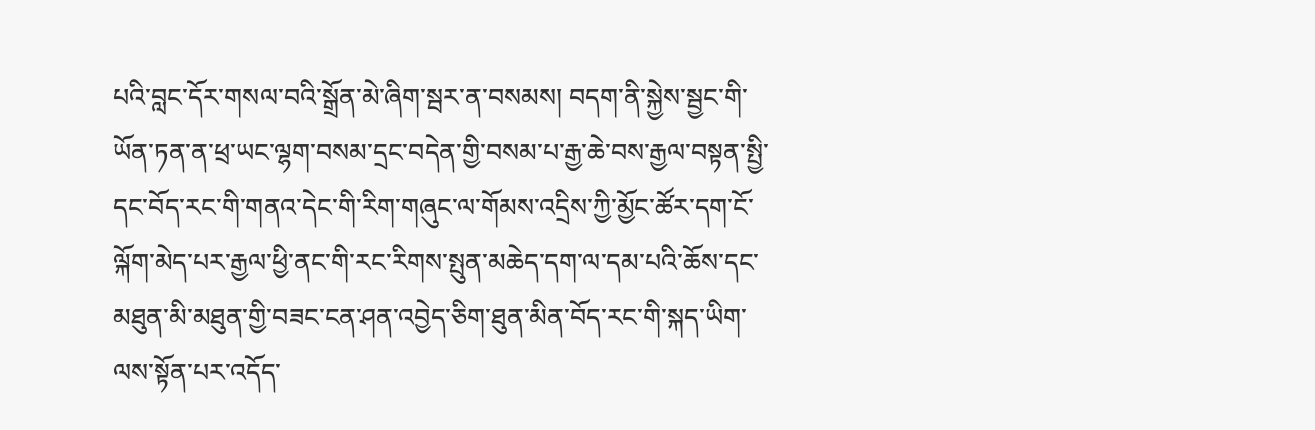པའི་བླང་དོར་གསལ་བའི་སྒྲོན་མེ་ཞིག་སྦར་ན་བསམས། བདག་ནི་སྐྱེས་སྦྱང་གི་ཡོན་ཏན་ན་ཕྲ་ཡང་ལྷག་བསམ་དྲང་བདེན་གྱི་བསམ་པ་རྒྱ་ཆེ་བས་རྒྱལ་བསྟན་སྤྱི་དང་བོད་རང་གི་གནའ་དེང་གི་རིག་གཞུང་ལ་གོམས་འདྲིས་ཀྱི་མྱོང་ཚོར་དག་ངོ་ལྐོག་མེད་པར་རྒྱལ་ཕྱི་ནང་གི་རང་རིགས་སྤུན་མཆེད་དག་ལ་དམ་པའི་ཆོས་དང་མཐུན་མི་མཐུན་གྱི་བཟང་ངན་ཤན་འབྱེད་ཅིག་ཐུན་མིན་བོད་རང་གི་སྐད་ཡིག་ལས་སྟོན་པར་འདོད་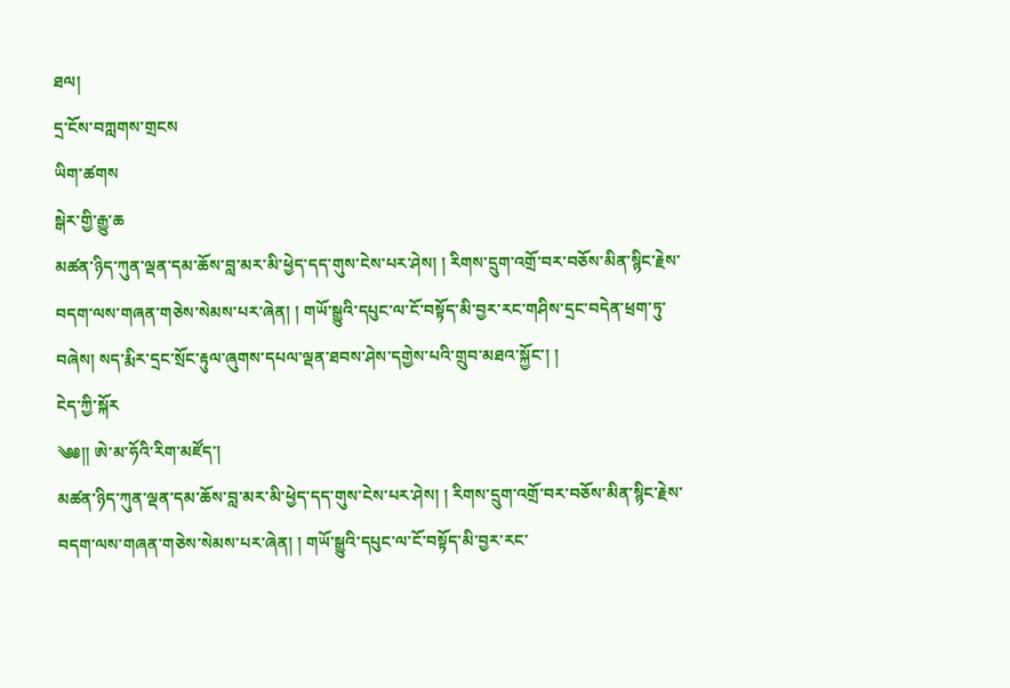ཐལ།
དྲ་ངོས་བཀླགས་གྲངས
ཡིག་ཚགས
སྒེར་གྱི་རྒྱུ་ཆ
མཚན་ཉིད་ཀུན་ལྡན་དམ་ཆོས་བླ་མར་མི་ཕྱེད་དད་གུས་ངེས་པར་ཤེས། ། རིགས་དྲུག་འགྲོ་བར་བཅོས་མིན་སྙིང་རྗེས་བདག་ལས་གཞན་གཅེས་སེམས་པར་ཞེན། ། གཡོ་སྒྱུའི་དཔུང་ལ་ངོ་བསྟོད་མི་བྱར་རང་གཤིས་དྲང་བདེན་ཕྲག་ཏུ་བཞེས། སད་རྨིར་དྲང་སྲོང་རྟུལ་ཞུགས་དཔལ་ལྡན་ཐབས་ཤེས་དགྱེས་པའི་གྲུབ་མཐའ་སྐྱོང་། །
ངེད་ཀྱི་སྐོར
༄༅།། ཨེ་མ་ཧོའི་རིག་མཛོད་།
མཚན་ཉིད་ཀུན་ལྡན་དམ་ཆོས་བླ་མར་མི་ཕྱེད་དད་གུས་ངེས་པར་ཤེས། ། རིགས་དྲུག་འགྲོ་བར་བཅོས་མིན་སྙིང་རྗེས་བདག་ལས་གཞན་གཅེས་སེམས་པར་ཞེན། ། གཡོ་སྒྱུའི་དཔུང་ལ་ངོ་བསྟོད་མི་བྱར་རང་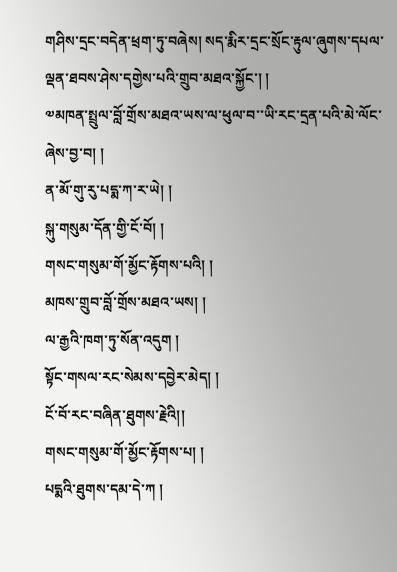གཤིས་དྲང་བདེན་ཕྲག་ཏུ་བཞེས། སད་རྨིར་དྲང་སྲོང་རྟུལ་ཞུགས་དཔལ་ལྡན་ཐབས་ཤེས་དགྱེས་པའི་གྲུབ་མཐའ་སྐྱོང་། །
༧མཁན་སྤྲུལ་བློ་གྲོས་མཐའ་ཡས་ལ་ཕུལ་བ་་ཡི་རང་དྲན་པའི་མེ་ལོང་ཞེས་བྱ་བ། །
ན་མོ་གུ་རུ་པདྨ་ཀ་ར་ཡེ། །
སྐུ་གསུམ་དོན་གྱི་ངོ་བོ། །
གསང་གསུམ་གོ་མྱོང་རྟོགས་པའི། །
མཁས་གྲུབ་བློ་གྲོས་མཐའ་ཡས། །
ལ་རྒྱའི་ཁག་ཏུ་སོན་འདུག །
སྟོང་གསལ་རང་སེམས་དབྱེར་མེད། །
ངོ་བོ་རང་བཞིན་ཐུགས་རྗེའི།།
གསང་གསུམ་གོ་མྱོང་རྟོགས་པ། །
པདྨའི་ཐུགས་དམ་དེ་ཀ །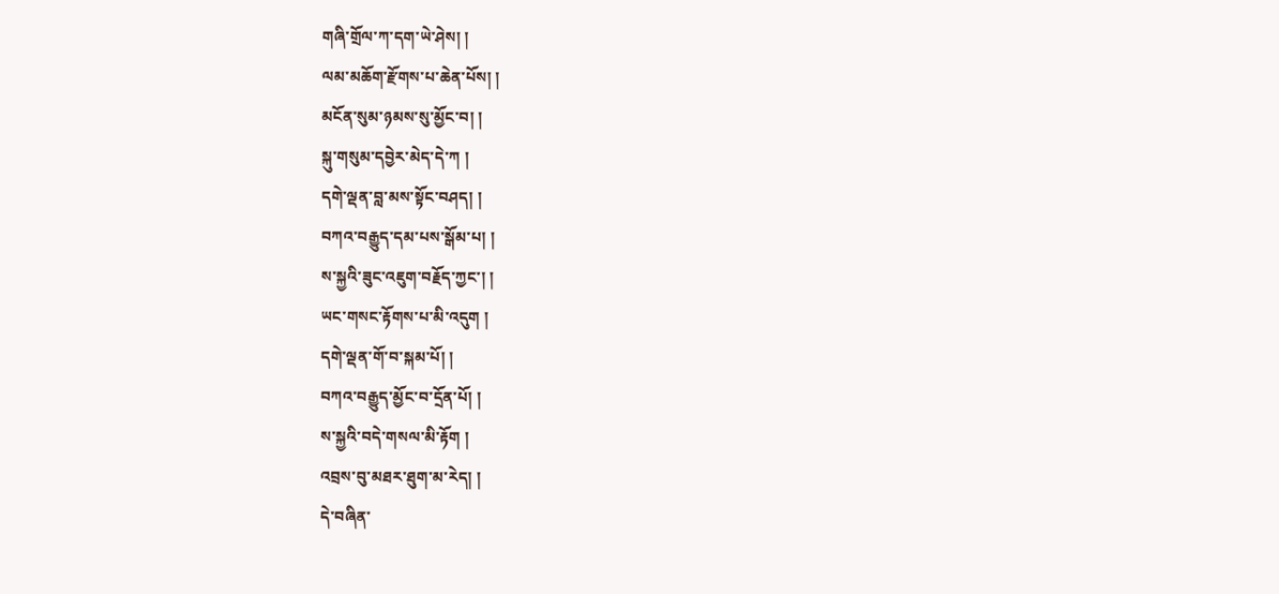གཞི་གྲོལ་ཀ་དག་ཡེ་ཤེས། །
ལམ་མཆོག་རྫོགས་པ་ཆེན་པོས། །
མངོན་སུམ་ཉམས་སུ་མྱོང་བ། །
སྐུ་གསུམ་དབྱེར་མེད་དེ་ཀ །
དགེ་ལྡན་བླ་མས་སྟོང་བཤད། །
བཀའ་བརྒྱུད་དམ་པས་སྒོམ་པ། །
ས་སྐྱའི་ཟུང་འཇུག་བརྗོད་ཀྱང་། །
ཡང་གསང་རྟོགས་པ་མི་འདུག །
དགེ་ལྡན་གོ་བ་སྐམ་པོ། །
བཀའ་བརྒྱུད་མྱོང་བ་དྲོན་པོ། །
ས་སྐྱའི་བདེ་གསལ་མི་རྟོག །
འབྲས་བུ་མཐར་ཐུག་མ་རེད། །
དེ་བཞིན་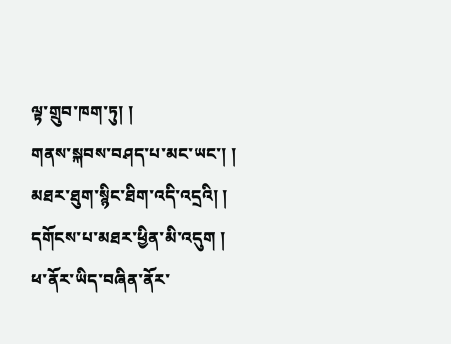ལྟ་གྲུབ་ཁག་ཏུ། །
གནས་སྐབས་བཤད་པ་མང་ཡང་། །
མཐར་ཐུག་སྙིང་ཐིག་འདི་འདྲའི། །
དགོངས་པ་མཐར་ཕྱིན་མི་འདུག །
ཕ་ནོར་ཡིད་བཞིན་ནོར་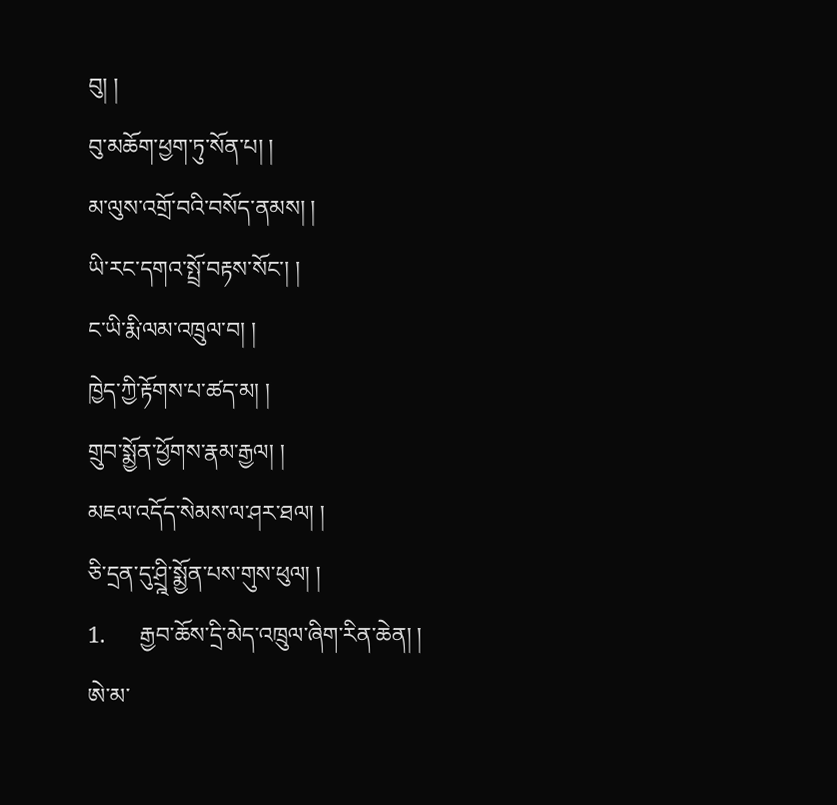བུ། །
བུ་མཆོག་ཕྱག་ཏུ་སོན་པ། །
མ་ལུས་འགྲོ་བའི་བསོད་ནམས། །
ཡི་རང་དགའ་སྤྲོ་བརྟས་སོང་། །
ང་ཡི་རྨི་ལམ་འཁྲུལ་བ། །
ཁྱེད་ཀྱི་རྟོགས་པ་ཚད་མ། །
གྲུབ་སྨྱོན་ཕྱོགས་རྣམ་རྒྱལ། །
མཇལ་འདོད་སེམས་ལ་ཤར་ཐལ། །
ཅི་དྲན་དུ་ཤྲྰི་སྨྱོན་པས་གུས་ཕུལ། །
1.      རྒྱབ་ཆོས་དྲི་མེད་འཁྲུལ་ཞིག་རིན་ཆེན། །
ཨེ་མ་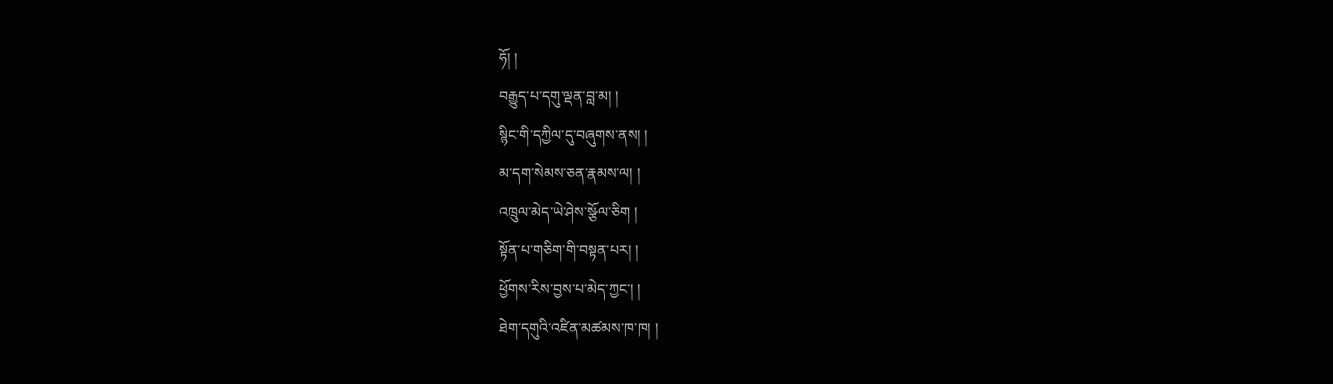ཧོ། །
བརྒྱུད་པ་དགུ་ལྡན་བླ་མ། །
སྙིང་གི་དཀྱིལ་དུ་བཞུགས་ནས། །
མ་དག་སེམས་ཅན་རྣམས་ལ། །
འཁྲུལ་མེད་ཡེ་ཤེས་སྩོལ་ཅིག །
སྟོན་པ་གཅིག་གི་བསྟན་པར། །
ཕྱོགས་རིས་བྱས་པ་མེད་ཀྱང་། །
ཐེག་དགུའི་འཛིན་མཚམས་ཁ་ཁ། །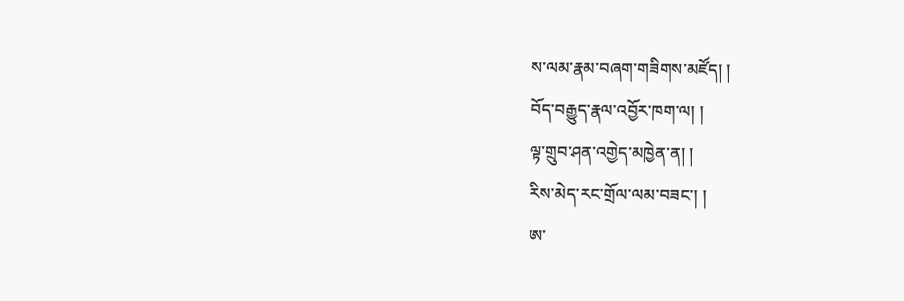ས་ལམ་རྣམ་བཞག་གཟིགས་མཛོད། །
བོད་བརྒྱུད་རྣལ་འབྱོར་ཁག་ལ། །
ལྟ་གྲུབ་ཤན་འགྱེད་མཁྱེན་ན། །
རིས་མེད་རང་གྲོལ་ལམ་བཟང་། །
ཨ་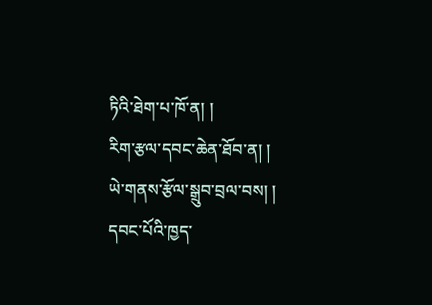ཏིའི་ཐེག་པ་ཁོ་ན། །
རིག་རྩལ་དབང་ཆེན་ཐོབ་ན། །
ཡེ་གནས་རྩོལ་སྒྲུབ་བྲལ་བས། །
དབང་པོའི་ཁྱད་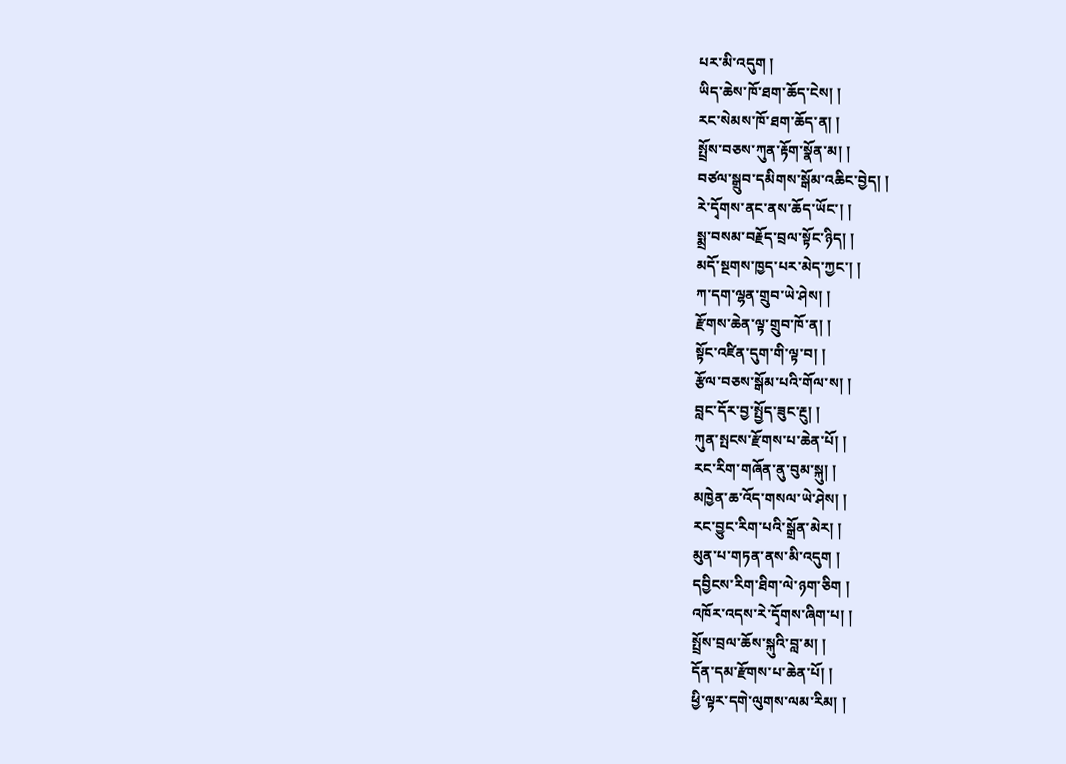པར་མི་འདུག །
ཡིད་ཆེས་ཁོ་ཐག་ཆོད་ངེས། །
རང་སེམས་ཁོ་ཐག་ཆོད་ན། །
སྤྲོས་བཅས་ཀུན་རྟོག་སྣོན་མ། །
བཙལ་སྒྲུབ་དམིགས་སྒོམ་འཆིང་བྱེད། །
རེ་དྭོགས་ནང་ནས་ཆོད་ཡོང་། །
སྨྲ་བསམ་བརྗོད་བྲལ་སྟོང་ཉིད། །
མདོ་སྔགས་ཁྱད་པར་མེད་ཀྱང་། །
ཀ་དག་ལྷན་གྲུབ་ཡེ་ཤེས། །
རྫོགས་ཆེན་ལྟ་གྲུབ་ཁོ་ན། །
སྟོང་འཛིན་དུག་གི་ལྟ་བ། །
རྩོལ་བཅས་སྒོམ་པའི་གོལ་ས། །
བླང་དོར་བྱ་སྤྱོད་ཟུང་རྔུ། །
ཀུན་སྤངས་རྫོགས་པ་ཆེན་པོ། །
རང་རིག་གཞོན་ནུ་བུམ་སྐུ། །
མཁྱེན་ཆ་འོད་གསལ་ཡེ་ཤེས། །
རང་བྱུང་རིག་པའི་སྒྲོན་མེར། །
མུན་པ་གཏན་ནས་མི་འདུག །
དབྱིངས་རིག་ཐིག་ལེ་ཉག་ཅིག །
འཁོར་འདས་རེ་དྭོགས་ཞིག་པ། །
སྤྲོས་བྲལ་ཆོས་སྐུའི་བླ་མ། །
དོན་དམ་རྫོགས་པ་ཆེན་པོ། །
ཕྱི་ལྟར་དགེ་ལུགས་ལམ་རིམ། །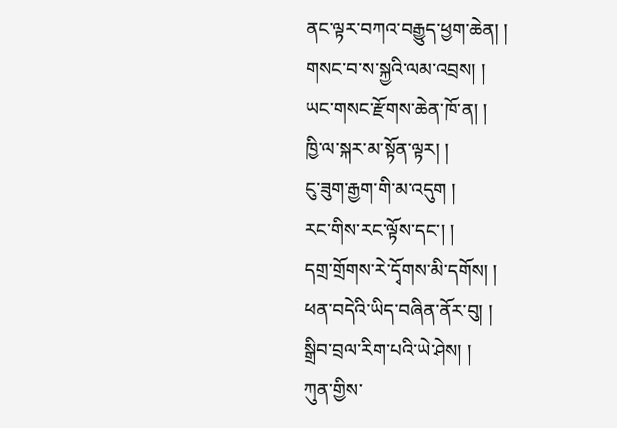ནང་ལྟར་བཀའ་བརྒྱུད་ཕྱག་ཆེན། །
གསང་བ་ས་སྐྱའི་ལམ་འབྲས། །
ཡང་གསང་རྫོགས་ཆེན་ཁོ་ན། །
ཁྱི་ལ་སྐར་མ་སྟོན་ལྟར། །
ངུ་ཟུག་རྒྱག་གི་མ་འདུག །
རང་གིས་རང་ལྟོས་དང་། །
དགྲ་གྲོགས་རེ་དྭོགས་མི་དགོས། །
ཕན་བདེའི་ཡིད་བཞིན་ནོར་བུ། །
སྒྲིབ་བྲལ་རིག་པའི་ཡེ་ཤེས། །
ཀུན་གྱིས་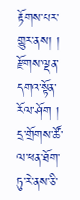རྟོགས་པར་གྱུར་ནས། །
རྫོགས་ལྡན་དགའ་སྟོན་རོལ་ཤོག །
དྲ་གྲོགས་ཚོ་ལ་ཕན་ཐོག་ཏུ་རེ་ནས་ཅི་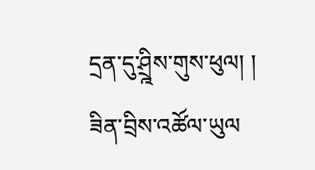དྲན་དུ་ཤྲྰིས་གུས་ཕུལ། །
ཟིན་བྲིས་འཚོལ་ཡུལ